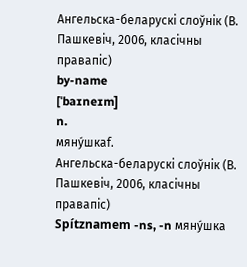Ангельска-беларускі слоўнік (В. Пашкевіч, 2006, класічны правапіс)
by-name
[ˈbaɪneɪm]
n.
мяну́шкаf.
Ангельска-беларускі слоўнік (В. Пашкевіч, 2006, класічны правапіс)
Spítznamem -ns, -n мяну́шка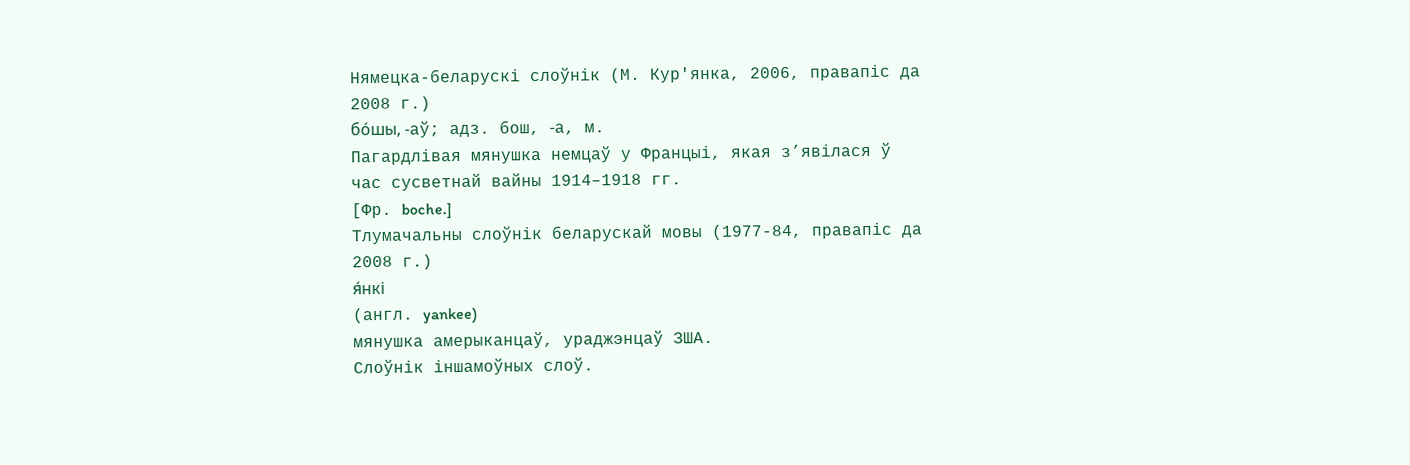Нямецка-беларускі слоўнік (М. Кур'янка, 2006, правапіс да 2008 г.)
бо́шы, ‑аў; адз. бош, ‑а, м.
Пагардлівая мянушка немцаў у Францыі, якая з’явілася ў час сусветнай вайны 1914–1918 гг.
[Фр. boche.]
Тлумачальны слоўнік беларускай мовы (1977-84, правапіс да 2008 г.)
я́нкі
(англ. yankee)
мянушка амерыканцаў, ураджэнцаў ЗША.
Слоўнік іншамоўных слоў.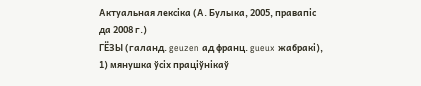Актуальная лексіка (А. Булыка, 2005, правапіс да 2008 г.)
ГЁЗЫ (галанд. geuzen ад франц. gueux жабракі),
1) мянушка ўсіх праціўнікаў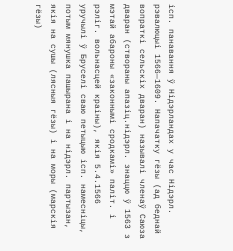ісп. панавання ў Нідэрландах у час Нідэрл. рэвалюцыі 1566—1609. Напачатку гёзы (ад беднай вопраткі сельскіх дваран) называлі членаў Саюза дваран (створаны апазіц.нідэрл. знаццю ў 1563 з мэтай абароны «законнымі сродкамі» паліт. і рэліг. вольнасцей краіны), якія 5.4.1566 уручылі ў Бруселі сваю петыцыю ісп. намесніцы, потым мянушка пашырана і на нідэрл. партызан, якія на сушы (лясныя гёзы) і на моры (марскія гёзы)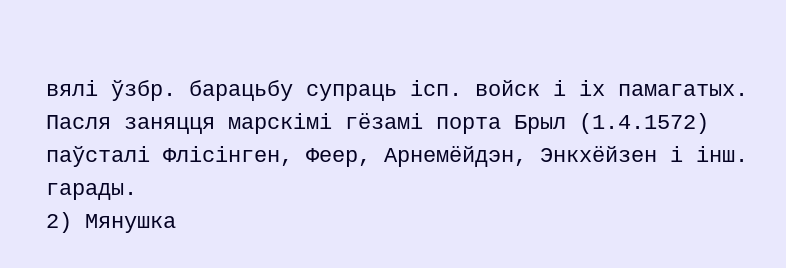вялі ўзбр. барацьбу супраць ісп. войск і іх памагатых. Пасля заняцця марскімі гёзамі порта Брыл (1.4.1572) паўсталі Флісінген, Феер, Арнемёйдэн, Энкхёйзен і інш. гарады.
2) Мянушка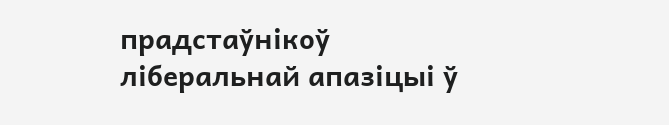прадстаўнікоў ліберальнай апазіцыі ў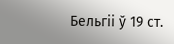Бельгіі ў 19 ст.